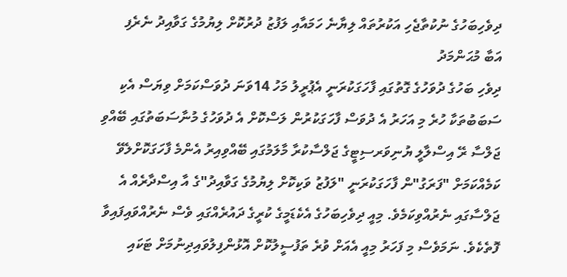ދިވެހިބަހުގެ ނުކުތާޖެހި އަކުރުތައް ލިޔާނެ ހަމައާއި ލަފުޒު ދުރުކޮށް ލިޔުމުގެ ގަވާއިދު ނެރެފި
އަބާ މުޙަންމަދު
ދިވެހި ބަހުގެ ދުވަހުގެ ގޮތުގައި ފާހަގަކުރަނީ އެޕުރީލު މަހު 14ވަނަ ދުވަސްކަމަށް ވިޔަސް އެކި ސަބަބުތަކާ ހުރެ މި އަހަރު އެ ދުވަސް ފާހަގަކުރުން ލަސްކޮށް އެ ދުވަހުގެ މުނާސަބަތުގައި ބޭއްވި ޖަލްސާ ރޭ އިސްލާލީ ޔުނިވަރސިޓީގެ ޖަލްސާކުރާ މާލަމުގައި ބޭއްވިއިރު އެންމެ ފާހަގަކޮށްލެވޭ ކަމެއްކަމަށް "ފަރަގު"ން ފާހަގަކުރަނީ "ލަފުޒު ވަކިކޮށް ލިޔުމުގެ ގަވާއިދު"ގެ އާ އިސްދާރެއް އެ ޖަލްސާގައި ނެރުއްވިކަމެވެ. މިއީ ދިވެހިބަހުގެ އެކެޑަމީގެ ކުރީގެ ދައުރެއްގައި ވެސް ނެރުއްވައިފައިވާ ފޮތެކެވެ. ނަމަވެސް މި ފަހަރު މިއީ އެއަށް ވުރެ ތަފުސީލުކޮށް އޮޅުންފިލުވައިދިނުމަށް ޓަކައި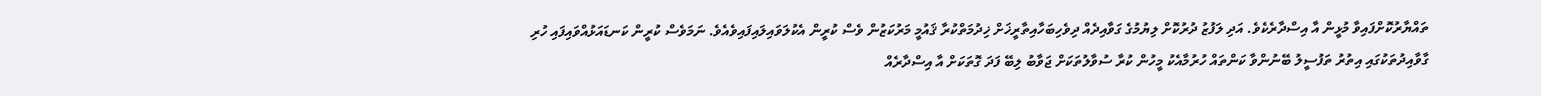ތައްޔާރުކޮށްފައިވާ މުޅީން އާ އިސްދާރެކެވެ. އަދި ލަފުޒު ދުރުކޮށް ލިޔުމުގެ ގަވާއިދެއް ދިވެހިބަހާއިތާރީޚަށް ޚިދުމަތްކުރާ ޤައުމީ މަރުކަޒުން ވެސް ކުރީން އެކުލަވައިލައިފައިވެއެވެ. ނަމަވެސް ކުރީން ކަނޑައަޅުއްވައިފައި ހުރި ގާވާއިދުތަކުގައި އިތުރު ތަފުސީލު ބޭނުންވާ ކަންތައް ހުރުމާއެކު މީހުން ކުރާ ސުވާލުތަކަށް ޖަވާބު ލިބޭ ފަދަ ގޮތަކަށް އާ އިސްދާރެއް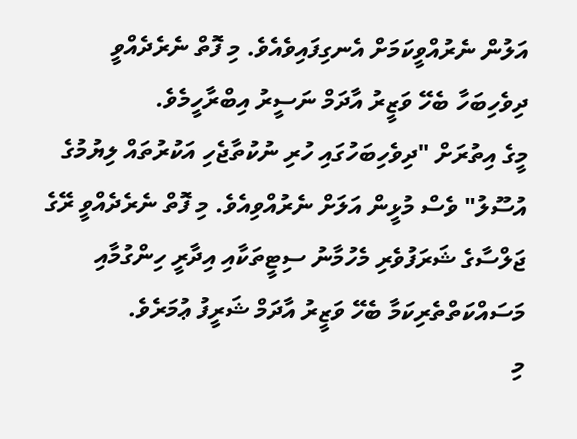އަލުން ނެރުއްވީކަމަށް އެނގިފައިވެއެވެ. މި ފޮތް ނެރެދެއްވީ ދިވެހިބަހާ ބެހޭ ވަޒީރު އާދަމް ނަސީރު އިބްރާހީމެވެ.
މީގެ އިތުރަށް "ދިވެހިބަހުގައި ހުރި ނުކުތާޖެހި އަކުރުތައް ލިޔުމުގެ އުސޫލު" ވެސް މުޅީން އަލަށް ނެރުއްވިއެވެ. މި ފޮތް ނެރެދެއްވީ ރޭގެ ޖަލްސާގެ ޝަރަފުވެރި މެހުމާނު ސިޓީތަކާއި އިދާރީ ހިންގުމާއި މަސައްކަތްތެރިކަމާ ބެހޭ ވަޒީރު އާދަމް ޝަރީފު ޢުމަރެވެ.
މި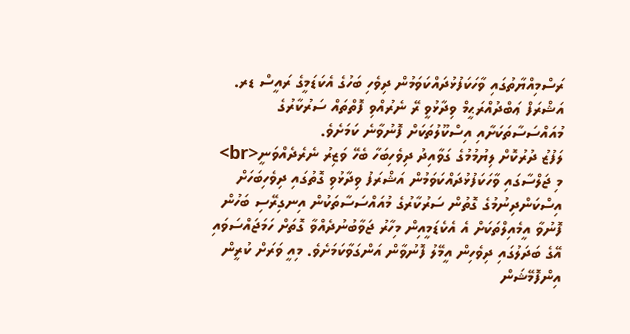ރަސްމިއްޔާތުގައި ވާހަކަފުޅުދައްކަވަމުން ދިވެހި ބަހުގެ އެކަޑަމީގެ ރައީސް ޑރ. އަޝްރަފް ޢަބްދުއްރަޙީމް ވިދާޅުވީ ރޭ ނެރުއްވި ފޮތްތައް ސަރުކާރުގެ މުއައްސަސާތަކަށާއި އިސްކޫލުތަކަށް ފޮނުވާނެ ކަމަށެވެ.
ލަފުޒު ދުރުކޮށް ލިޔުމުމުގެ ގަވާއިދު ދިވެހިބަހާ ބެހޭ ވަޒިރު ނެރެދެއްވަނީ<br>
މި ޖަލްސާގައި ވާހަކަފުޅުދައްކަވަމުން އަޝްރަފު ވިދާޅުވި ގޮތުގައި ދިވެހިބަހަށް އިސްކަންދިނުމުގެ ގޮތުން ސަރުކާރުގެ މުއައްސަސާތަކުން އިނގިރޭސި ބަހުން ފޮނުވާ އީމެއިލްތަކަށް އެ އެކެޑަމީއިން މިހާރު ޖަވާބުނުދެއްވާ ގޮތަށް ހަމަޖައްސަވައި އޭގެ ބަދަލުގައި ދިވެހިން އީމޭލު ފޮނުވާން އަންގަވާކަމަށެވެ. މިއީ ވަރަށް ކުރީން އިންފޮމޭޝަން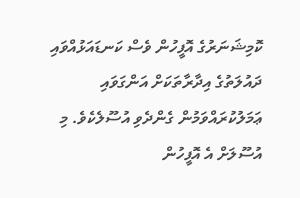ކޮމިޝަނަރުގެ އޮފީހުން ވެސް ކަނޑައަޅުއްވައި ދައުލަތުގެ އިދާރާތަކަށް އަންގަވައި ޢަމަލުކުރައްވަމުން ގެންދެވި އުސޫލެކެވެ. މި އުސޫލަށް އެ އޮފީހުން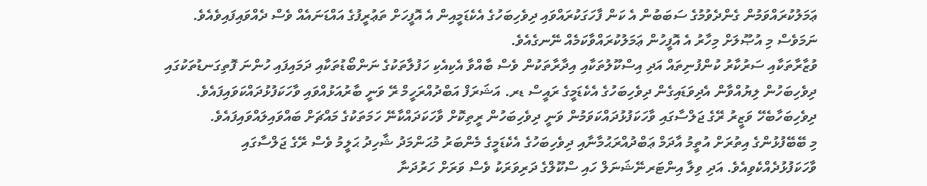ޢަމަލުކުރައްވަމުން ގެންދެވުމުގެ ސަބަބުން އެ ކަން ފާހަގަކުރައްވައި ދިވެހިބަހުގެ އެކެޑަމީއިން އެ އޮފީހަށް ތަޢުރީފުގެ އައްޑަނައެއް ވެސް ދެއްވައިފައިވެއެވެ. ނަމަވެސް މި އުޞޫލަށް މިހާރު އެ އޮފީހުން ޢަމަލުކުރައްވާކަމެއް ނޭނގެއެވެ.
ވުޒާރާތަކާއި ސަރުކާރު ކުންފުނިތައް އަދި އިސްކޫލުތަކާއި އިދާރާތަކުން ވެސް ބާއްވާ އެކިއެކި ހަފުލާތަކުގެ ނަންބޯޑުތަކާއި ދަމައިފައި ހުންނަ ފޮތިގަނޑުތަކުގައި ދިވެހިބަހުން ލިޔުއްވާން އެދިވަޑައިގެން ދިވެހިބަހުގެ އެކެޑަމީގެ ރައީސް ޑރ. އަޝަރަފް އަބްދުއްރަހީމް ރޭ ވަނީ ބާރުއަޅުއްވައި ވާހަކަފުޅުދައްކަވައިފައެވެ.
ދިވެހިބަހާބެހޭ ވަޒީރު ރޭގެ ޖަލްސާގައި ވާހަކަފުޅުދައްކަވަމުން ވަނީ ދިވެހިބަހުން ރީތިކޮށް ވާހަކަދައްކާނޭ ހަމަތަކުގެ މައްޗަށް ބައްވައިލައްވައިފައެވެ.
މި ބޭބޭފުޅުންގެ އިތުރަށް އުތީމު އާދަމް ޢަބްދުއްރަޙުމާނާއި ދިވެހިބަހުގެ އެކެޑަމީގެ މެންބަރު މުޙަންމަދު ޝާހިދު ޙަލީމު ވެސް ރޭގެ ޖަލްސާގައި ވާހަކަފުޅުދެއްކެވިއެވެ. އަދި ވިލާ އިންޓަރނޭޝަނަލް ހައި ސްކޫލްގެ ދަރިވަރަކު ވެސް ވަރަށް ހަރުދަނާ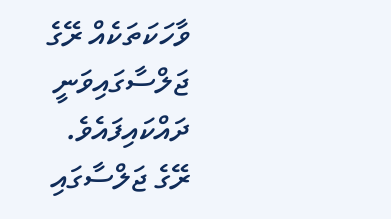ވާހަކަތަކެއް ރޭގެ ޖަލްސާގައިވަނީ ދައްކައިފައެވެ.
ރޭގެ ޖަލްސާގައި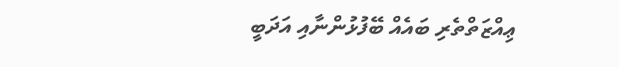ޢިއްޒަތްތެރި ބައެއް ބޭފުޅުންނާއި އަދަބީ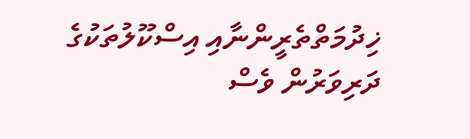ޚިދުމަތްތެރީންނާއި އިސްކޫލުތަކުގެ ދަރިވަރުން ވެސް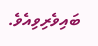ބައިވެރިވިއެވެ.